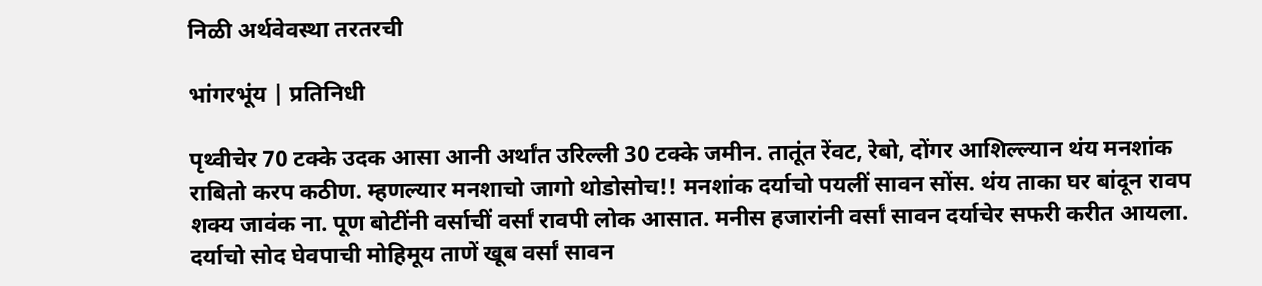निळी अर्थवेवस्था तरतरची

भांगरभूंय | प्रतिनिधी

पृथ्वीचेर 70 टक्के उदक आसा आनी अर्थांत उरिल्ली 30 टक्के जमीन. तातूंत रेंवट, रेबो, दोंगर आशिल्ल्यान थंय मनशांक राबितो करप कठीण. म्हणल्यार मनशाचो जागो थोडोसोच!! मनशांक दर्याचो पयलीं सावन सोंस. थंय ताका घर बांदून रावप शक्य जावंक ना. पूण बोटींनी वर्साचीं वर्सां रावपी लोक आसात. मनीस हजारांनी वर्सां सावन दर्याचेर सफरी करीत आयला. दर्याचो सोद घेवपाची मोहिमूय ताणें खूब वर्सां सावन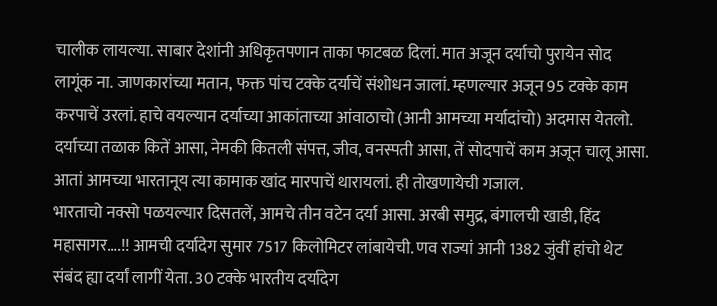चालीक लायल्या. साबार देशांनी अधिकृतपणान ताका फाटबळ दिलां. मात अजून दर्याचो पुरायेन सोद लागूंक ना. जाणकारांच्या मतान, फक्त पांच टक्के दर्याचें संशोधन जालां. म्हणल्यार अजून 95 टक्के काम करपाचें उरलां. हाचे वयल्यान दर्याच्या आकांताच्या आंवाठाचो (आनी आमच्या मर्यादांचो) अदमास येतलो. दर्याच्या तळाक कितें आसा, नेमकी कितली संपत्त, जीव, वनस्पती आसा, तें सोदपाचें काम अजून चालू आसा. आतां आमच्या भारतानूय त्या कामाक खांद मारपाचें थारायलां. ही तोखणायेची गजाल.
भारताचो नक्सो पळयल्यार दिसतलें, आमचे तीन वटेन दर्या आसा. अरबी समुद्र, बंगालची खाडी, हिंद महासागर….!! आमची दर्यादेग सुमार 7517 किलोमिटर लांबायेची. णव राज्यां आनी 1382 जुंवीं हांचो थेट संबंद ह्या दर्यां लागीं येता. 30 टक्के भारतीय दर्यादेग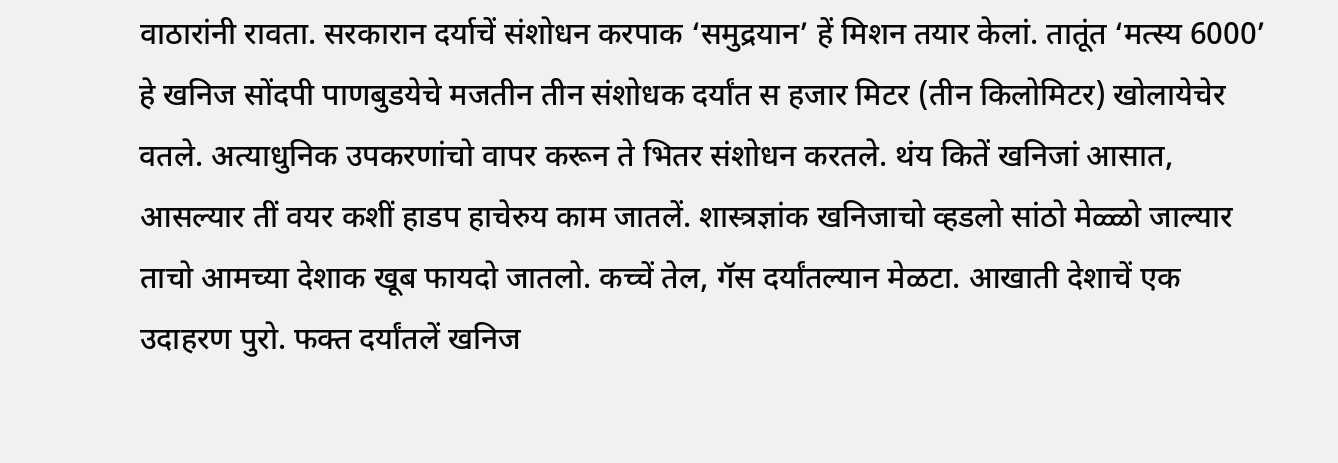वाठारांनी रावता. सरकारान दर्याचें संशोधन करपाक ‘समुद्रयान’ हें मिशन तयार केलां. तातूंत ‘मत्स्य 6000’ हे खनिज सोंदपी पाणबुडयेचे मजतीन तीन संशोधक दर्यांत स हजार मिटर (तीन किलोमिटर) खोलायेचेर वतले. अत्याधुनिक उपकरणांचो वापर करून ते भितर संशोधन करतले. थंय कितें खनिजां आसात, आसल्यार तीं वयर कशीं हाडप हाचेरुय काम जातलें. शास्त्रज्ञांक खनिजाचो व्हडलो सांठो मेळ्ळो जाल्यार ताचो आमच्या देशाक खूब फायदो जातलो. कच्चें तेल, गॅस दर्यांतल्यान मेळटा. आखाती देशाचें एक उदाहरण पुरो. फक्त दर्यांतलें खनिज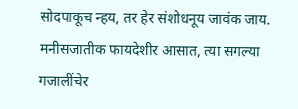सोदपाकूच न्हय, तर हेर संशोधनूय जावंक जाय. मनीसजातीक फायदेशीर आसात, त्या सगल्या गजालींचेर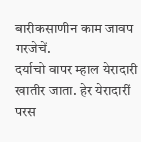बारीकसाणीन काम जावप गरजेचें.
दर्याचो वापर म्हाल येरादारी खातीर जाता. हेर येरादारीं परस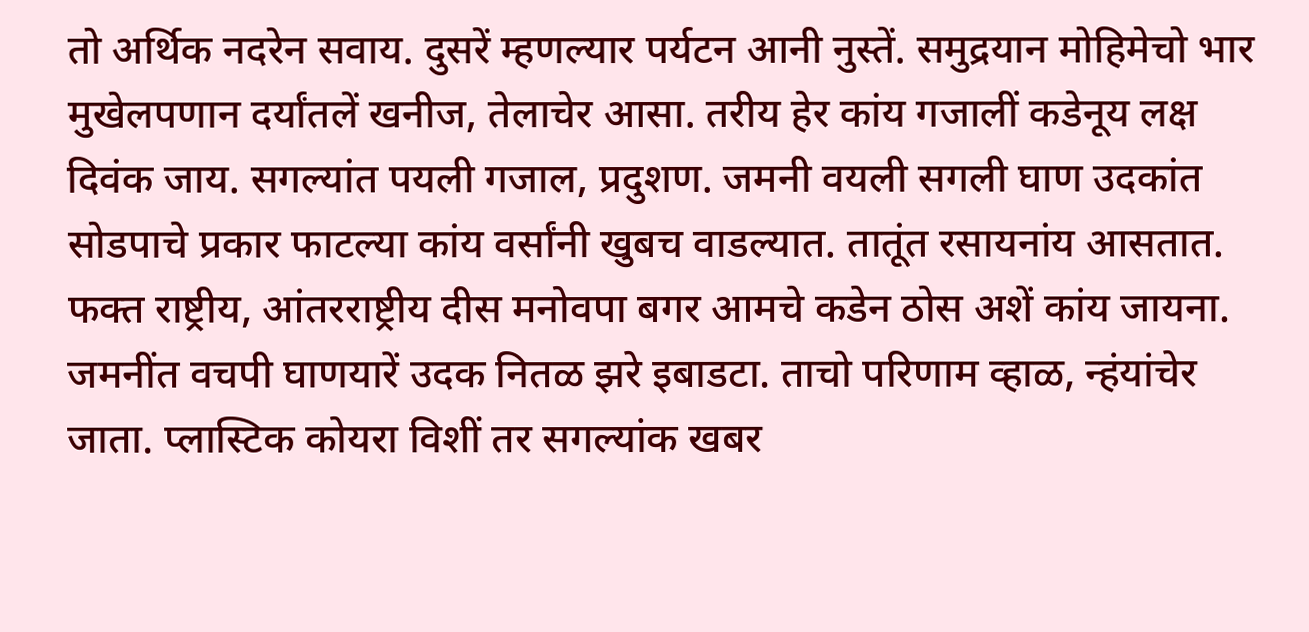तो अर्थिक नदरेन सवाय. दुसरें म्हणल्यार पर्यटन आनी नुस्तें. समुद्रयान मोहिमेचो भार मुखेलपणान दर्यांतलें खनीज, तेलाचेर आसा. तरीय हेर कांय गजालीं कडेनूय लक्ष दिवंक जाय. सगल्यांत पयली गजाल, प्रदुशण. जमनी वयली सगली घाण उदकांत सोडपाचे प्रकार फाटल्या कांय वर्सांनी खुबच वाडल्यात. तातूंत रसायनांय आसतात. फक्त राष्ट्रीय, आंतरराष्ट्रीय दीस मनोवपा बगर आमचे कडेन ठोस अशें कांय जायना. जमनींत वचपी घाणयारें उदक नितळ झरे इबाडटा. ताचो परिणाम व्हाळ, न्हंयांचेर जाता. प्लास्टिक कोयरा विशीं तर सगल्यांक खबर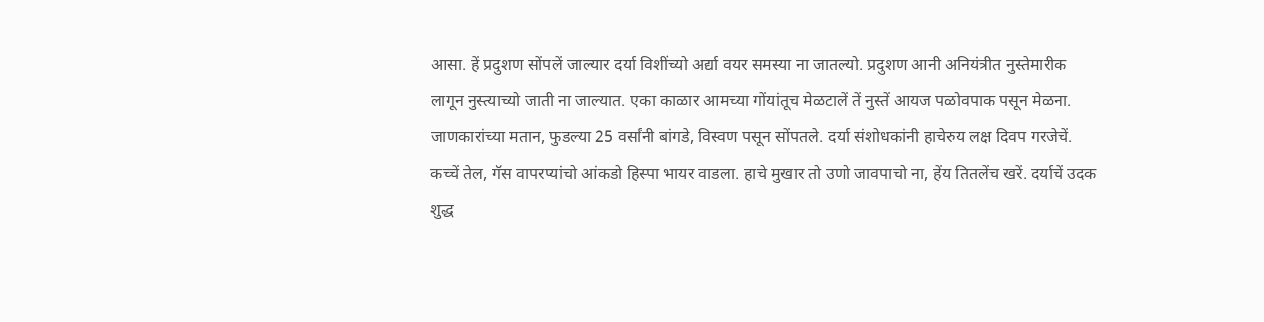आसा. हें प्रदुशण सोंपलें जाल्यार दर्या विशींच्यो अर्द्या वयर समस्या ना जातल्यो. प्रदुशण आनी अनियंत्रीत नुस्तेमारीक लागून नुस्त्याच्यो जाती ना जाल्यात. एका काळार आमच्या गोंयांतूच मेळटालें तें नुस्तें आयज पळोवपाक पसून मेळना. जाणकारांच्या मतान, फुडल्या 25 वर्सांनी बांगडे, विस्वण पसून सोंपतले. दर्या संशोधकांनी हाचेरुय लक्ष दिवप गरजेचें. कच्चें तेल, गॅस वापरप्यांचो आंकडो हिस्पा भायर वाडला. हाचे मुखार तो उणो जावपाचो ना, हेंय तितलेंच खरें. दर्याचें उदक शुद्ध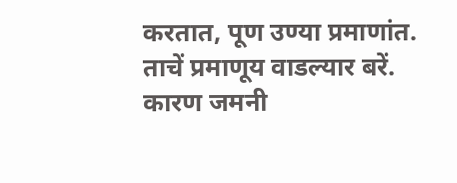करतात, पूण उण्या प्रमाणांत. ताचें प्रमाणूय वाडल्यार बरें. कारण जमनी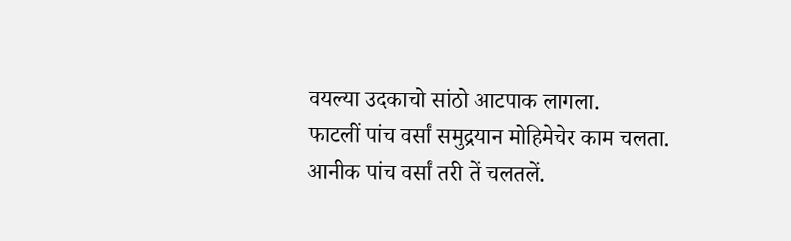वयल्या उदकाचो सांठो आटपाक लागला.
फाटलीं पांच वर्सां समुद्रयान मोहिमेचेर काम चलता. आनीक पांच वर्सां तरी तें चलतलें.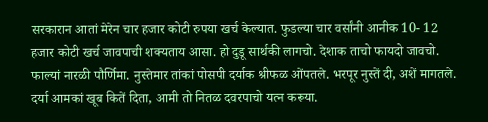सरकारान आतां मेरेन चार हजार कोटी रुपया खर्च केल्यात. फुडल्या चार वर्सांनी आनीक 10- 12 हजार कोटी खर्च जावपाची शक्यताय आसा. हो दुडू सार्थकी लागचो. देशाक ताचो फायदो जावचो. फाल्यां नारळी पौर्णिमा. नुस्तेमार तांकां पोसपी दर्याक श्रीफळ ओंपतले. भरपूर नुस्तें दी, अशें मागतले. दर्या आमकां खूब कितें दिता, आमी तो नितळ दवरपाचो यत्न करूया.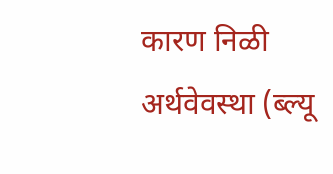कारण निळी अर्थवेवस्था (ब्ल्यू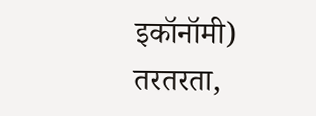इकॉनॉमी) तरतरता,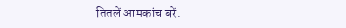तितलें आमकांच बरें.